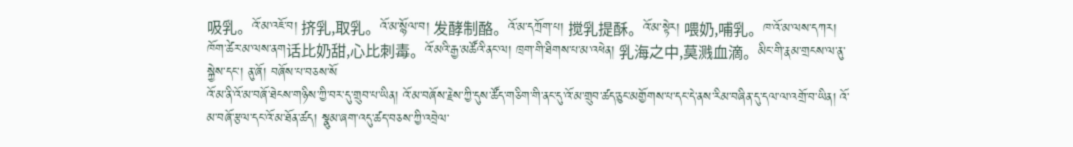吸乳。འོ་མ་འཇོ་བ། 挤乳,取乳。འོ་མ་སྙོལ་བ། 发酵制酪。འོ་མ་དཀྲོག་པ། 搅乳提酥。འོ་མ་སྟེར། 喂奶,哺乳。ཁ་འོ་མ་ལས་དཀར། ཁོག་ཚེར་མ་ལས་ནག话比奶甜,心比刺毒。འོ་མའི་རྒྱ་མཚོའི་ནང་ལ། ཁྲག་གི་ཐིགས་པ་མ་འཕེན། 乳海之中,莫溅血滴。མིང་གི་རྣམ་གྲངས་ལ་ནུ་སྐྱེས་དང་། ནུ་ཞོ། བཞོས་པ་བཅས་སོ
འོ་མ་ནི་འོ་མ་བཞོ་ཐེངས་གཉིས་ཀྱི་བར་དུ་གྲུབ་པ་ཡིན། འོ་མ་བཞོས་རྗེས་ཀྱི་དུས་ཚོད་གཅིག་གི་ནང་དུ་འོ་མ་གྲུབ་ཚད་ཅུང་མགྱོགས་པ་དང་དེ་ནས་རིམ་བཞིན་དུ་དལ་ལ་འགྲོ་བ་ཡིན། འོ་མ་བཞོ་རྩལ་དང་འོ་མ་ཐོན་ཚད། སྣུམ་ཞག་འདུ་ཚད་བཅས་ཀྱི་འབྲེལ་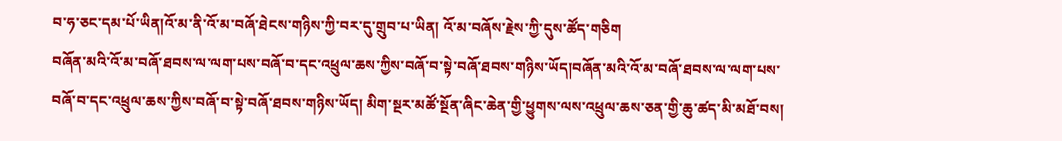བ་ཧ་ཅང་དམ་པོ་ཡིན།འོ་མ་ནི་འོ་མ་བཞོ་ཐེངས་གཉིས་ཀྱི་བར་དུ་གྲུབ་པ་ཡིན། འོ་མ་བཞོས་རྗེས་ཀྱི་དུས་ཚོད་གཅིག
བཞོན་མའི་འོ་མ་བཞོ་ཐབས་ལ་ལག་པས་བཞོ་བ་དང་འཕྲུལ་ཆས་ཀྱིས་བཞོ་བ་སྟེ་བཞོ་ཐབས་གཉིས་ཡོད།བཞོན་མའི་འོ་མ་བཞོ་ཐབས་ལ་ལག་པས་བཞོ་བ་དང་འཕྲུལ་ཆས་ཀྱིས་བཞོ་བ་སྟེ་བཞོ་ཐབས་གཉིས་ཡོད། མིག་སྔར་མཚོ་སྔོན་ཞིང་ཆེན་གྱི་ཕྱུགས་ལས་འཕྲུལ་ཆས་ཅན་གྱི་ཆུ་ཚད་མི་མཐོ་བས།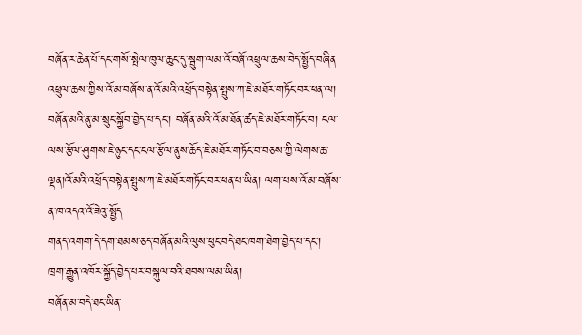བཞོན་ར་ཆེན་པོ་དང་གསོ་སྤེལ་ཁུལ་ཆུང་དུ་སྦུག་ལམ་འོ་བཞོ་འཕྲུལ་ཆས་བེད་སྤྱོད་བཞིན
འཕྲུལ་ཆས་ཀྱིས་འོ་མ་བཞོས་ན་འོ་མའི་འཕྲོད་བསྟེན་སྤུས་ཀ་ཇེ་མཐོར་གཏོང་བར་ཕན་ལ། བཞོན་མའི་ནུ་མ་སྲུང་སྐྱོབ་བྱེད་པ་དང་། བཞོན་མའི་འོ་མ་ཐོན་ཚད་ཇེ་མཐོར་གཏོང་བ། ངལ་ལས་རྩོལ་ཤུགས་ཇེ་ཉུང་དང་ངལ་རྩོལ་ནུས་ཆོད་ཇེ་མཐོར་གཏོང་བ་བཅས་ཀྱི་ལེགས་ཆ་ལྡན།འོ་མའི་འཕྲོད་བསྟེན་སྤུས་ཀ་ཇེ་མཐོར་གཏོང་བར་ཕན་པ་ཡིན། ལག་པས་འོ་མ་བཞོས་ན་ཁ་འདའ་འོ་ཟེའུ་སྤྱོད
གནད་འགག་དེ་དག་ཐམས་ཅད་བཞོན་མའི་ལུས་ཕུང་བདེ་ཐང་ཁག་ཐེག་བྱེད་པ་དང་། ཁྲག་རྒྱུན་འཁོར་སྐྱོད་བྱེད་པར་བསྐུལ་བའི་ཐབས་ལམ་ཡིན།
བཞོན་མ་བདེ་ཐང་ཡིན་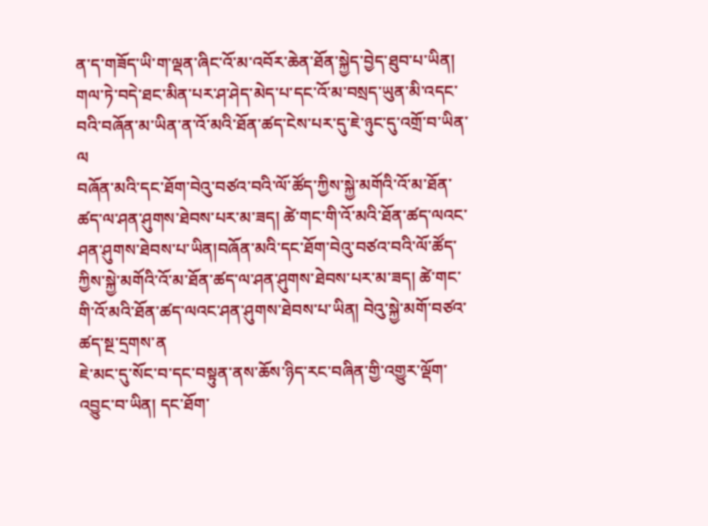ན་ད་གཟོད་ཡི་ག་ལྡན་ཞིང་འོ་མ་འབོར་ཆེན་ཐོན་སྐྱེད་བྱེད་ཐུབ་པ་ཡིན། གལ་ཏེ་བདེ་ཐང་མིན་པར་ཤ་ཤེད་མེད་པ་དང་འོ་མ་བསྲད་ཡུན་མི་འདང་བའི་བཞོན་མ་ཡིན་ན་འོ་མའི་ཐོན་ཚད་ངེས་པར་དུ་ཇེ་ཉུང་དུ་འགྲོ་བ་ཡིན་ལ
བཞོན་མའི་དང་ཐོག་བེའུ་བཙའ་བའི་ལོ་ཚོད་ཀྱིས་སྐྱེ་མགོའི་འོ་མ་ཐོན་ཚད་ལ་ཤན་ཤུགས་ཐེབས་པར་མ་ཟད། ཚེ་གང་གི་འོ་མའི་ཐོན་ཚད་ལའང་ཤན་ཤུགས་ཐེབས་པ་ཡིན།བཞོན་མའི་དང་ཐོག་བེའུ་བཙའ་བའི་ལོ་ཚོད་ཀྱིས་སྐྱེ་མགོའི་འོ་མ་ཐོན་ཚད་ལ་ཤན་ཤུགས་ཐེབས་པར་མ་ཟད། ཚེ་གང་གི་འོ་མའི་ཐོན་ཚད་ལའང་ཤན་ཤུགས་ཐེབས་པ་ཡིན། བེའུ་སྐྱེ་མགོ་བཙའ་ཚད་སྔ་དྲགས་ན
ཇེ་མང་དུ་སོང་བ་དང་བསྟུན་ནས་ཆོས་ཉིད་རང་བཞིན་གྱི་འགྱུར་ལྡོག་འབྱུང་བ་ཡིན། དང་ཐོག་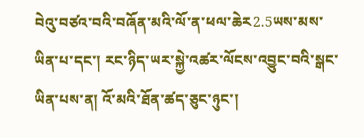བེའུ་བཙའ་བའི་བཞོན་མའི་ལོ་ན་ཕལ་ཆེར2.5ཡས་མས་ཡིན་པ་དང་། རང་ཉིད་ཡར་སྐྱེ་འཚར་ལོངས་འབྱུང་བའི་སྒང་ཡིན་པས་ན། འོ་མའི་ཐོན་ཚད་ཅུང་ཉུང་།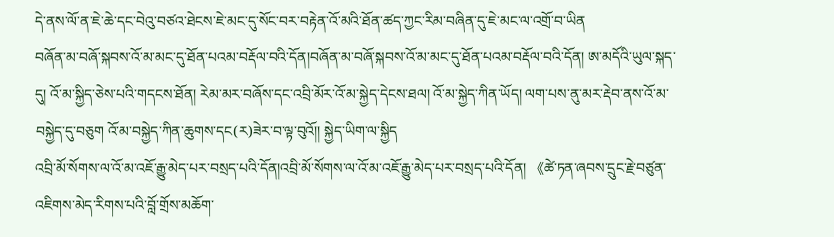དེ་ནས་ལོ་ན་ཇེ་ཆེ་དང་བེའུ་བཙའ་ཐེངས་ཇེ་མང་དུ་སོང་བར་བརྟེན་འོ་མའི་ཐོན་ཚད་ཀྱང་རིམ་བཞིན་དུ་ཇེ་མང་ལ་འགྲོ་བ་ཡིན
བཞོན་མ་བཞོ་སྐབས་འོ་མ་མང་དུ་ཐོན་པའམ་བརྡོལ་བའི་དོན།བཞོན་མ་བཞོ་སྐབས་འོ་མ་མང་དུ་ཐོན་པའམ་བརྡོལ་བའི་དོན། ཨ་མདོའི་ཡུལ་སྐད་དུ། འོ་མ་སྐྱིད་ཅེས་པའི་གདངས་ཐོན། རེམ་མར་བཞོས་དང་འབྲི་མོར་འོ་མ་སྐྱེད་དེངས་ཐལ། འོ་མ་སྐྱེད་ཀིན་ཡོད། ལག་པས་ནུ་མར་རྡེབ་ནས་འོ་མ་བསྐྱེད་དུ་བཅུག འོ་མ་བསྐྱེད་ཀིན་ཆུགས་དང(ར)ཟེར་བ་ལྟ་བུའོ།། སྐྱེད་ཡིག་ལ་སྐྱིད
འབྲི་མོ་སོགས་ལ་འོ་མ་འཇོ་རྒྱུ་མེད་པར་བསྲད་པའི་དོན།འབྲི་མོ་སོགས་ལ་འོ་མ་འཇོ་རྒྱུ་མེད་པར་བསྲད་པའི་དོན། 《ཚེ་ཏན་ཞབས་དྲུང་རྗེ་བཙུན་འཇིགས་མེད་རིགས་པའི་བློ་གྲོས་མཆོག་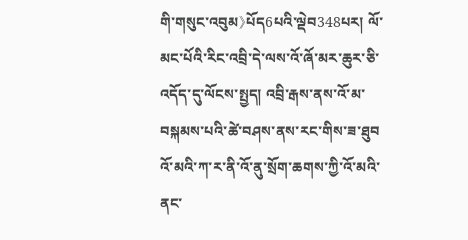གི་གསུང་འབུམ》པོད6པའི་ལྡེབ348པར། ལོ་མང་པོའི་རིང་འབྲི་དེ་ལས་འོ་ཞོ་མར་ཆུར་ཅི་འདོད་དུ་ལོངས་སྤྱད། འབྲི་རྒས་ནས་འོ་མ་བསྐམས་པའི་ཚེ་བཤས་ནས་རང་གིས་ཟ་ཐུབ
འོ་མའི་ཀ་ར་ནི་འོ་ནུ་སྲོག་ཆགས་ཀྱི་འོ་མའི་ནང་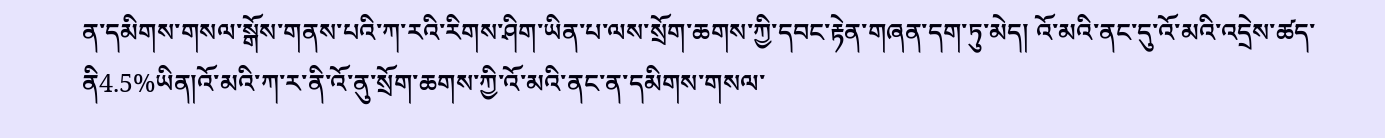ན་དམིགས་གསལ་སྒོས་གནས་པའི་ཀ་རའི་རིགས་ཤིག་ཡིན་པ་ལས་སྲོག་ཆགས་ཀྱི་དབང་རྟེན་གཞན་དག་ཏུ་མེད། འོ་མའི་ནང་དུ་འོ་མའི་འདྲེས་ཚད་ནི4.5%ཡིན།འོ་མའི་ཀ་ར་ནི་འོ་ནུ་སྲོག་ཆགས་ཀྱི་འོ་མའི་ནང་ན་དམིགས་གསལ་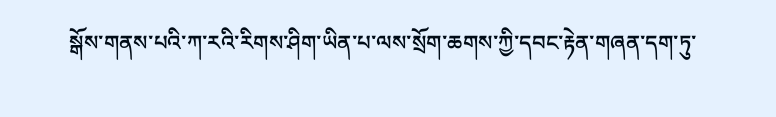སྒོས་གནས་པའི་ཀ་རའི་རིགས་ཤིག་ཡིན་པ་ལས་སྲོག་ཆགས་ཀྱི་དབང་རྟེན་གཞན་དག་ཏུ་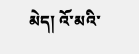མེད། འོ་མའི་